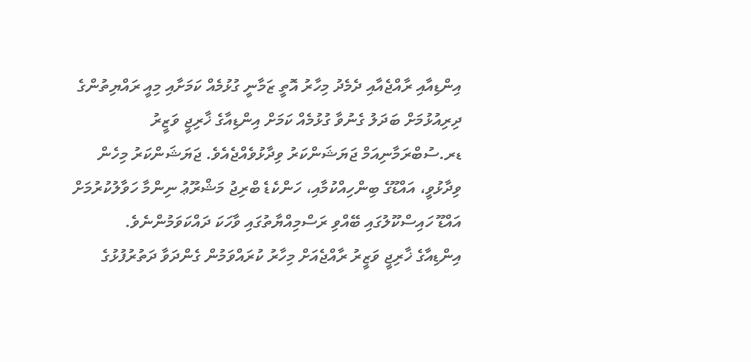އިންޑިއާއި ރާއްޖެއާއި ދެމެދު މިހާރު އޮތީ ޒަމާނީ ގުޅުމެއް ކަމަށާއި މިއީ ރައްޔިތުންގެ ދިރިއުޅުމަށް ބަދަލު ގެނުވާ ގުޅުމެއް ކަމަށް އިންޑިއާގެ ޚާރިޖީ ވަޒީރު ޑރ.ސުބްރަމާނިއަމް ޖަޔަޝަންކަރު ވިދާޅުވެއްޖެއެވެ. ޖަޔަޝަންކަރު މިހެން ވިދާޅުވީ، އައްޑޫގެ ބިންހިއްކުމާއި، ހަންކެޑެ ބްރިޖު މަޝްރޫޢު ނިންމާ ހަވާލުކުރުމަށް އައްޑޫ ހައިސްކޫލުގައި ބޭއްވި ރަސްމިއްޔާތުގައި ވާހަކަ ދައްކަވަމުންނެވެ.
އިންޑިއާގެ ޚާރިޖީ ވަޒީރު ރާއްޖެއަށް މިހާރު ކުރައްވަމުން ގެންދަވާ ދަތުރުފުޅުގެ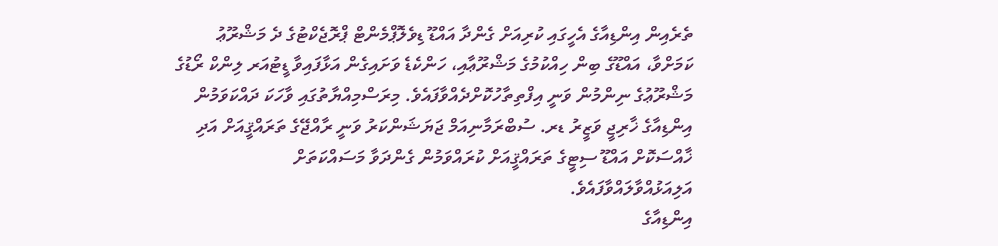ތެރެއިން އިންޑިއާގެ އެހީގައި ކުރިއަށް ގެންދާ އައްޑޫ ޑިވެލޮޕްމެންޓް ޕްރޮޖެކްޓުގެ ދެ މަޝްރޫޢު ކަމަށްވާ، އައްޑޫގެ ބިން ހިއްކުމުގެ މަޝްރޫޢާއި، ހަންކެޑެ ވަށައިގެން އަޅާފައިވާ ޑީޓުއަރ ލިންކް ރޯޑުގެ މަޝްރޫޢުގެ ނިންމުން ވަނީ އިފްތިތާހުކޮށްދެއްވާފައެވެ. މިރަސްމިއްޔާތުގައި ވާހަކަ ދައްކަވަމުން އިންޑިއާގެ ޚާރިޖީ ވަޒީރު ޑރ. ސުބްރަމާނިއަމް ޖަޔަޝަންކަރު ވަނީ ރާއްޖޭގެ ތަރައްޤީއަށް އަދި ޚާއްސަކޮށް އައްޑޫ ސިޓީގެ ތަރައްޤީއަށް ކުރައްވަމުން ގެންދަވާ މަސައްކަތަށް އަލިއަޅުއްވާލައްވާފައެވެ.
އިންޑިއާގެ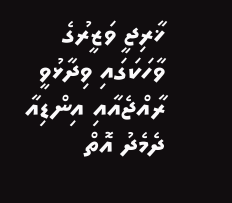ޚާރިޖީ ވަޒީރުގެ ވާހަކަގައި ވިދާޅުވީ ރާއްޖެއާއި އިންޑިއާ ދެމެދު އޮތް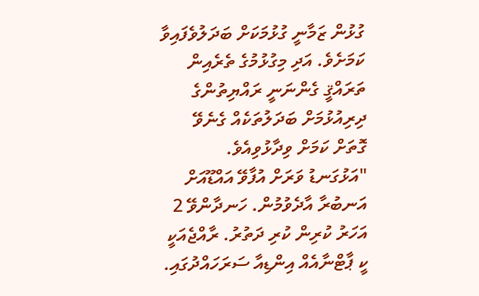ގުޅުން ޒަމާނީ ގުޅުމަކަށް ބަދަލުވެފައިވާ ކަމަށެވެ. އަދި މިގުޅުމުގެ ތެރެއިން ތަރައްޤީ ގެންނަނީ ރައްޔިތުންގެ ދިރިއުޅުމަށް ބަދަލުތަކެއް ގެނެވޭ ގޮތަށް ކަމަށް ވިދާޅުވިއެވެ.
"އަޅުގަނޑު ވަރަށް އުފާވޭ އައްޑޫއަށް އަނބުރާ އާދެވުމުން. ހަނދާންވޭ 2 އަހަރު ކުރިން ކުރި ދަތުރު. ރާއްޖެއަކީ ކީ ޕާޓްނާއެއް އިންޑިއާ ސަރަހައްދުގައި.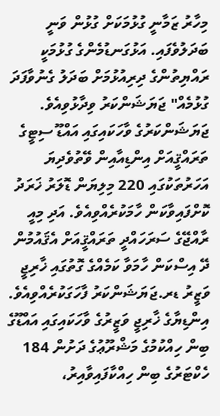މިހާރު ޒަމާނީ ގުޅުމަކަށް ގުޅުން ވަނީ ބަދަލުވެފައި. އަޅުގަނޑުމެންގެ ގުޅުމަކީ ރައްޔިތުންގެ ދިރިއުޅުމަށް ބަދަލު ގެނުވާފަދަ ގުޅުމެއް" ޖަޔަޝަންކަރު ވިދާޅުވިއެވެ.
ޖަޔަޝަންކަރުގެ ވާހަކައިގައި އައްޑޫ ސިޓީގެ ތަރައްޤީއަށް އިންޑިއާއިން ވޭތުވެދިޔަ އަހަރުތަކުގައި 220 މިލިޔަން ޑޮލަރު ޚަރަދު ކޮށްފައިވާކަން ހާމަކުރެއްވިއެވެ. އަދި މިއީ ރާއްޖޭގެ ސަރަހައްދީ ތަރައްޤީއަށް އެޤައުމުން ދޭ އިސްކަން ހާމަވާ ކަމެއްގެ ގޮތުގައި ޚާރިޖީ ވަޒީރު ޑރ.ޖަޔަޝަންކަރު ފާހަގަކުރެއްވިއެވެ.
އިންޑިޔާގެ ޚާރިޖީ ވަޒީރުގެ ވާހަކައިގައި އައްޑޫގެ ބިން ހިއްކުމުގެ މަޝްރޫޢުގެ ދަށުން 184 ހެކްޓަރުގެ ބިން ހިއްކާފައިވާއިރު،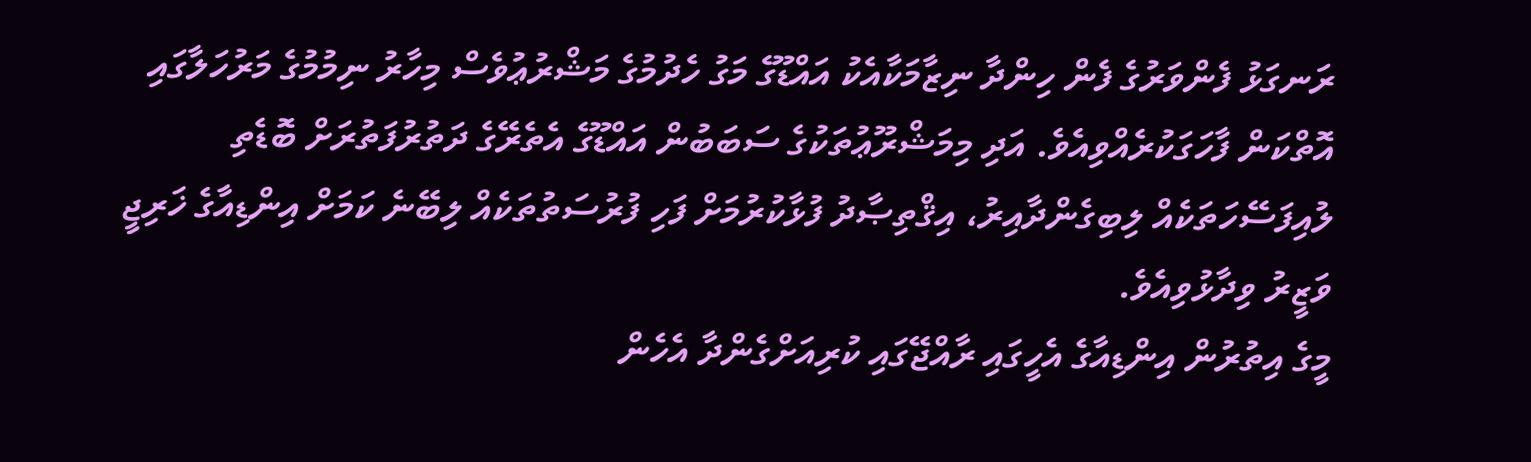ރަނގަޅު ފެންވަރުގެ ފެން ހިންދާ ނިޒާމަކާއެކު އައްޑޫގެ މަގު ހެދުމުގެ މަޝްރުޢުވެސް މިހާރު ނިމުމުގެ މަރުހަލާގައި އޮތްކަން ފާހަގަކުރެއްވިއެވެ. އަދި މިމަޝްރޫޢުތަކުގެ ސަބަބުން އައްޑޫގެ އެތެރޭގެ ދަތުރުފަތުރަށް ބޮޑެތި ލުއިފަސޭހަތަކެއް ލިބިގެންދާއިރު، އިޤްތިޞާދު ފުޅާކުރުމަށް ފަހި ފުރުސަތުތަކެއް ލިބޭނެ ކަމަށް އިންޑިއާގެ ޚަރިޖީ ވަޒީރު ވިދާޅުވިއެވެ.
މީގެ އިތުރުން އިންޑިއާގެ އެހީގައި ރާއްޖޭގައި ކުރިއަށްގެންދާ އެހެން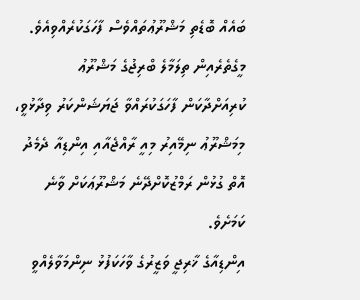ބައެއް ބޮޑެތި މަޝްރޫޢުތައްވެސް ފާހަގަކުރެއްވިއެވެ. މީގެތެރެއިން ތިލަމާލެ ބްރިޖުގެ މަޝްރޫޢު ކުރިއަށްދާކަން ފާހަގަކުރައްވާ ޖަޔަޝަންކަރު ވިދާޅުވީ، މިމަޝްރޫޢު ނިމޭއިރު މިއީ ރާއްޖެއާއި އިންޑިއާ ދެމެދު އޮތް ގުޅުން ރަމްޒުކޮށްދޭނެ މަޝްރޫޢަކަށް ވާނެ ކަމަށެވެ.
އިންޑިއާގެ ޚާރިޖީ ވަޒީރުގެ ވާހަކަފުޅު ނިންމަވާލެއްވީ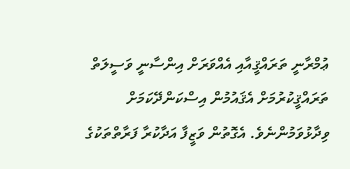ޢުމްރާނީ ތަރައްޤީއާއި އެއްވަރަށް އިންސާނީ ވަސީލަތް ތަރައްޤީކުރުމަށް އެޤައުމުން އިސްކަންދޭކަމަށް ވިދާޅުވަމުންނެވެ. އެގޮތުން ވަޒީފާ އަދާކުރާ ފަރާތްތަކުގެ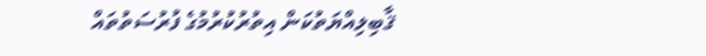ޤާބިލިއްޔަތުކަން އިތުރުކުރުމުގެ ފުރުސަތުތައް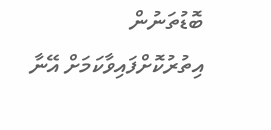ބޮޑުތަނުން އިތުރުކޮށްފައިވާކަމަށް އޭނާ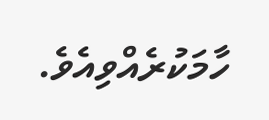ހާމަކުރެއްވިއެވެ.